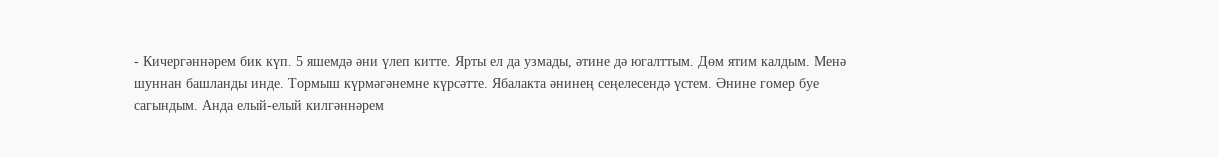- Кичергәннәрем бик күп. 5 яшемдә әни үлеп китте. Ярты ел да узмады, әтине дә югалттым. Дөм ятим калдым. Менә шуннан башланды инде. Тормыш күрмәгәнемне күрсәтте. Ябалакта әнинең сеңелесендә үстем. Әнине гомер буе сагындым. Анда елый-елый килгәннәрем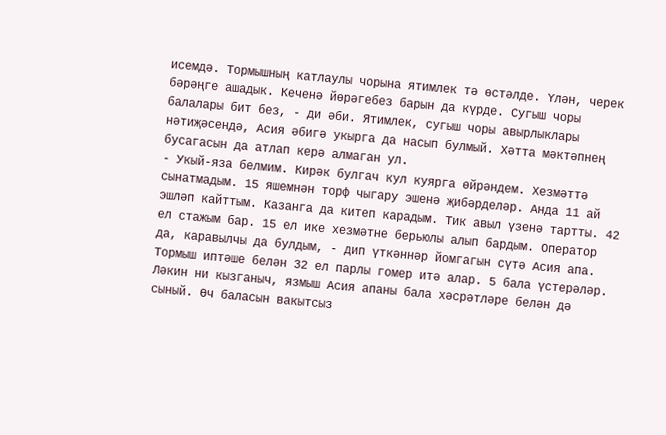исемдә. Тормышның катлаулы чорына ятимлек тә өстәлде. Үлән, черек бәрәңге ашадык. Кеченә йөрәгебез барын да күрде. Сугыш чоры балалары бит без, - ди әби. Ятимлек, сугыш чоры авырлыклары нәтиҗәсендә, Асия әбигә укырга да насып булмый. Хәтта мәктәпнең бусагасын да атлап керә алмаган ул.
- Укый-яза белмим. Кирәк булгач кул куярга өйрәндем. Хезмәттә сынатмадым. 15 яшемнән торф чыгару эшенә җибәрделәр. Анда 11 ай эшләп кайттым. Казанга да китеп карадым. Тик авыл үзенә тартты. 42 ел стажым бар. 15 ел ике хезмәтне берьюлы алып бардым. Оператор да, каравылчы да булдым, - дип үткәннәр йомгагын сүтә Асия апа.
Тормыш иптәше белән 32 ел парлы гомер итә алар. 5 бала үстерәләр. Ләкин ни кызганыч, язмыш Асия апаны бала хәсрәтләре белән дә сыный. Өч баласын вакытсыз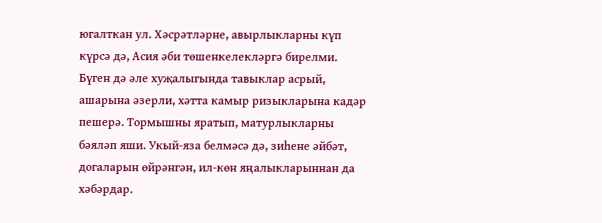югалткан ул. Хәсрәтләрне, авырлыкларны күп күрсә дә, Асия әби төшенкелекләргә бирелми. Бүген дә әле хуҗалыгында тавыклар асрый, ашарына әзерли, хәтта камыр ризыкларына кадәр пешерә. Тормышны яратып, матурлыкларны бәяләп яши. Укый-яза белмәсә дә, зиһене әйбәт, догаларын өйрәнгән, ил-көн яңалыкларыннан да хәбәрдар.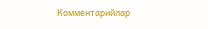Комментарийлар